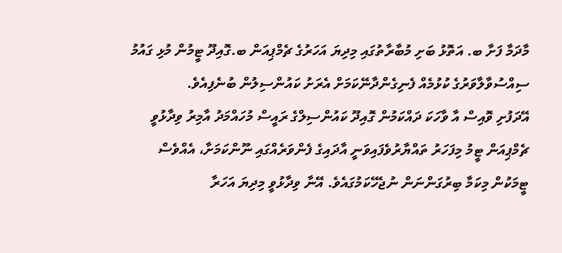މާދަމާ ފަށާ ބ. އަތޮޅު ބަށި މުބާރާތުގައި މިދިޔަ އަހަރުގެ ޗެމްޕިއަން ބ.ގޮއިދޫ ޓީމުން މުޅި ގައުމު ސިއްސުވާލާވަރުގެ ކުޅުމެއް ފެނިގެންދާނޭކަމަށް އެރަށު ކައުންސިލުން ބުނެފިއެވެ.
އޭދަފުށި ވޮއިސް އާ ވާހަކަ ދައްކަމުން ގޮއިދޫ ކައުންސިލްގެ ރައީސް މުހައްމަދު އާމިރު ވިދާޅުވީ ޗެމްޕިއަން ޓީމު މިފަހަރު ތައްޔާރުވެފައިވަނީ އާދައިގެ ފެންވަރެއްގައި ނޫންކަމަށާ، އެއްވެސް ޓީމަކުން މިކަމާ ބިރުގަންނަން ނުޖެހޭކަމުގައެވެ. އޭނާ ވިދާޅުވީ މިދިޔަ އަހަރާ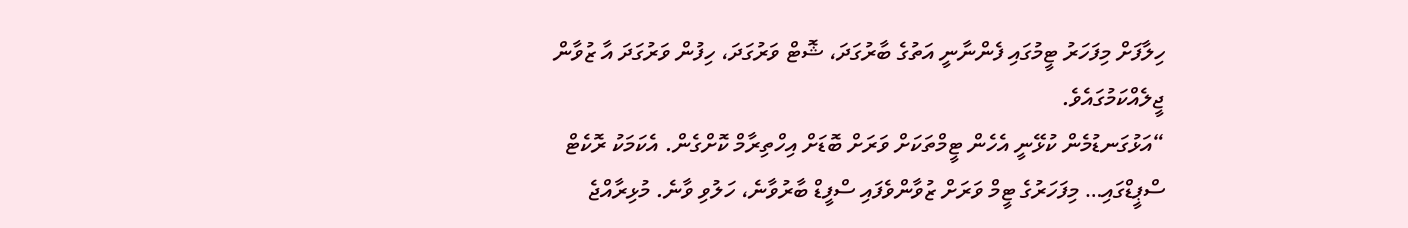ހިލާފަށް މިފަހަރު ޓީމުގައި ފެންނާނީ އަތުގެ ބާރުގަދަ، ޝޮޓް ވަރުގަދަ، ހިފުން ވަރުގަދަ އާ ޒުވާން ޖީލެއްކަމުގައެވެ.
“އަޅުގަނޑުމެން ކުޅޭނީ އެހެން ޓީމްތަކަށް ވަރަށް ބޮޑަށް އިހްތިރާމް ކޮށްގެން. އެކަމަކު ރޮކެޓް ސްޕީޑްގައި… މިފަހަރުގެ ޓީމް ވަރަށް ޒުވާންވެފައި ސްފީޑް ބާރުވާނެ، ހަލުވި ވާނެ. މުޅިރާއްޖެ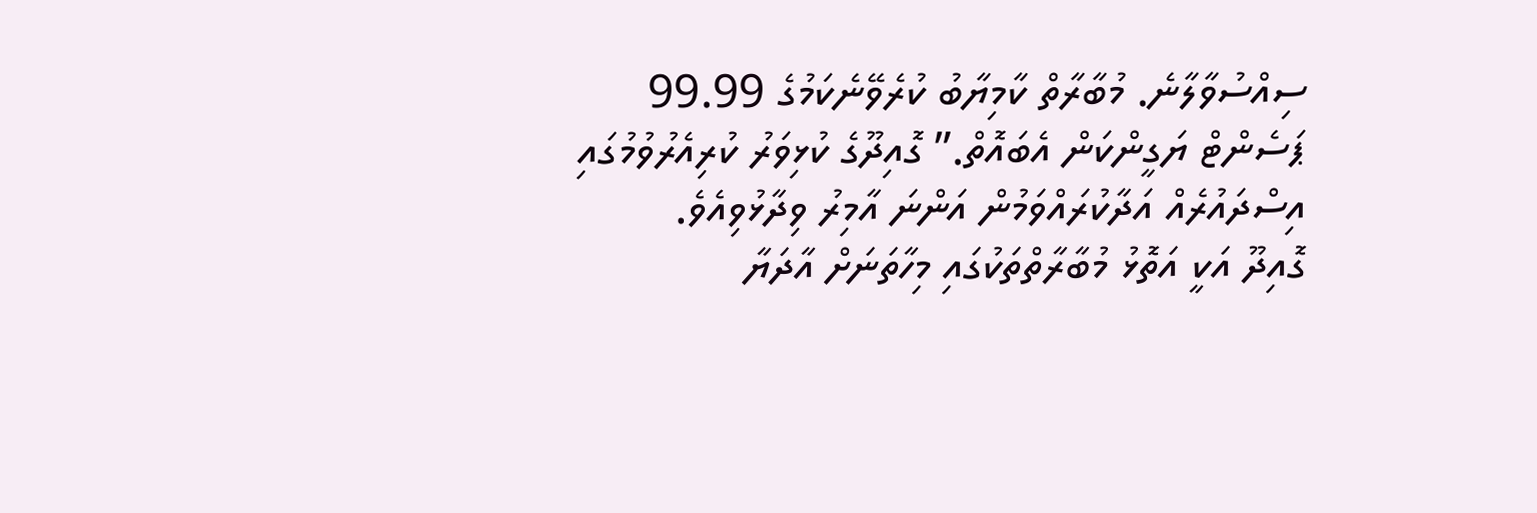ސިއްސުވާލާނެ. މުބާރާތް ކާމިޔާބު ކުރެވޭނެކަމުގެ 99.99 ޕަސެންޓް ޔަގީންކަން އެބައޮތް.” ގޮއިދޫގެ ކުޅިވަރު ކުރިއެރުވުމުގައި އިސްދައުރެއް އަދާކުރައްވަމުން އަންނަ އާމިރު ވިދާޅުވިއެވެ.
ގޮއިދޫ އަކީ އަތޮޅު މުބާރާތްތަކުގައި މިހާތަނަށް އާދަޔާ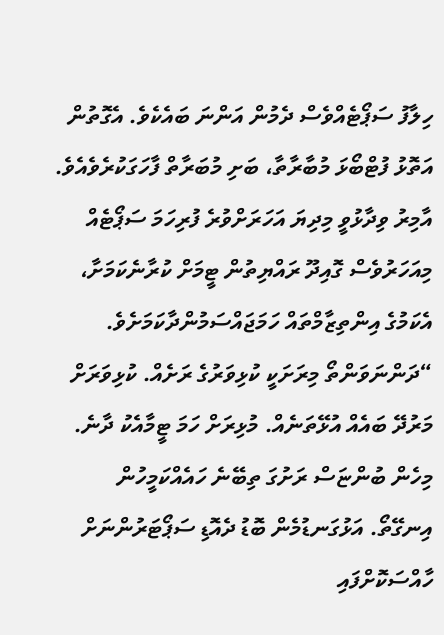ހިލާފު ސަޕޯޓެއްވެސް ދެމުން އަންނަ ބައެކެވެ. އެގޮތުން އަތޮޅު ފުޓްބޯޅަ މުބާރާތާ، ބަށި މުބަރާތް ފާހަގަކުރެވެއެވެ. އާމިރު ވިދާޅުވީ މިދިޔަ އަހަރަށްވުރެ ފުރިހަމަ ސަޕޯޓެއް މިއަހަރުވެސް ގޮއިދޫ ރައްޔިތުން ޓީމަށް ކުރާނެކަމަށާ، އެކަމުގެ އިންތިޒާމްތައް ހަމަޖައްސަމުންދާކަމަށެވެ.
“ދަންނަވަންތޯ މިރަށަކީ ކުޅިވަރުގެ ރަށެއް. ކުޅިވަރަށް މަރުދޭ ބައެއް އުޅޭތަނެއް. މުޅިރަށް ހަމަ ޓީމާއެކު ދާނެ. މިހެން ބުންޏަސް ރަށުގަ ތިބޭނެ ހައެއްކަމީހުން އިނގޭތޯ. އަޅުގަނޑުމެން ބޮޑު ދެއޮޑި ސަޕޯޓަރުންނަށް ހާއްސަކޮށްފައި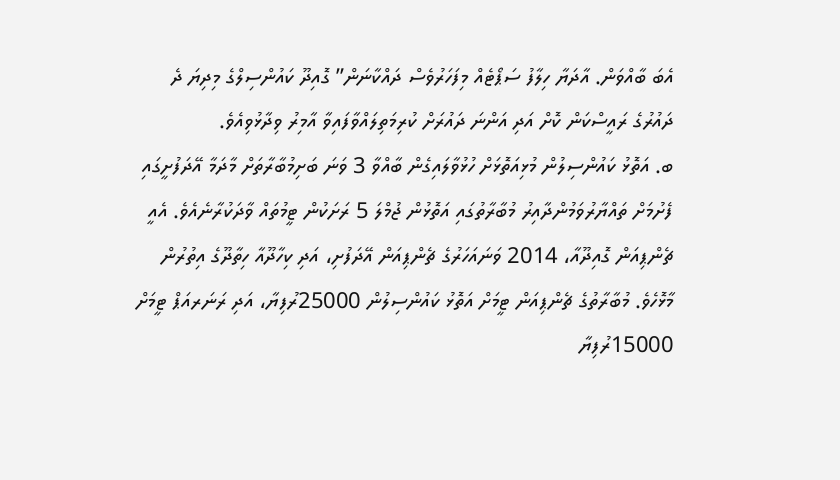އެބަ ބާއްވަން. އާދަޔާ ހިލާފު ސަޕޯޓެއް މިފަހަރުވެސް ދައްކާނަން” ގޮއިދޫ ކައުންސިލްގެ މިދިޔަ ދެ ދައުރުގެ ރައީސްކަން ކޮށް އަދި އަންނަ ދައުރަށް ކުރިމަތިލައްވާފައިވާ އާމިރު ވިދާޅުވިއެވެ.
ބ. އަތޮޅު ކައުންސިލުން މުޅިއަތޮޅަށް ހުޅުވާލައިގެން ބާއްވާ 3 ވަނަ ބަށިމުބާރާތަށް މާދަމާ އޭދަފުށީގައި ފެށުމަށް ތައްޔާރުވަމުންދާއިރު މުބާރާތުގައި އަތޮޅުން ޖުމްލަ 5 ރަށަކުން ޓީމުތައް ވާދަކުރާނެއެވެ. އެއީ ޗެންޕިއަން ގޮއިދޫއާ، 2014 ވަނައަހަރުގެ ޗެންޕިއަން އޭދަފުށި، އަދި ކިހާދޫއާ ހިތާދޫގެ އިތުރުން މާޅޮހެވެ. މުބާރާތުގެ ޗެންޕިއަން ޓީމަށް އަތޮޅު ކައުންސިލުން 25000ރުފިޔާ، އަދި ރަނަރއަޕް ޓީމަށް 15000ރުފިޔާ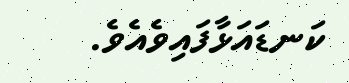ކަނޑައަޅާފައިވެއެވެ.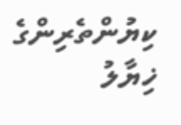ކިޔުންތެރިންގެ ޚިޔާލު